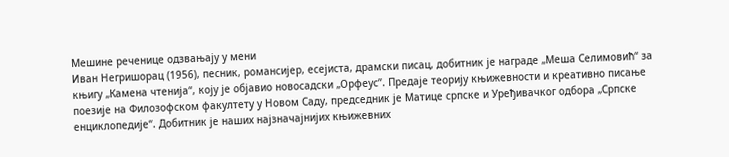Мешине реченице одзвањају у мени
Иван Негришорац (1956), песник, романсијер, есејиста, драмски писац, добитник је награде „Меша Селимовић“ за књигу „Камена чтенија“, коју је објавио новосадски „Орфеус”. Предаје теорију књижевности и креативно писање поезије на Филозофском факултету у Новом Саду, председник је Матице српске и Уређивачког одбора „Српске енциклопедије“. Добитник је наших најзначајнијих књижевних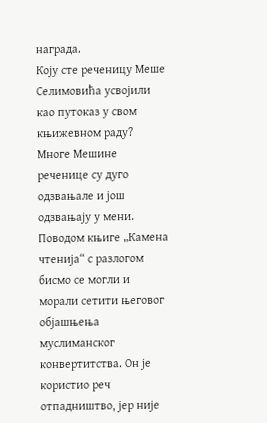награда.
Коју сте реченицу Меше Селимовића усвојили као путоказ у свом књижевном раду?
Многе Мешине реченице су дуго одзвањале и још одзвањају у мени. Поводом књиге „Камена чтенија“ с разлогом бисмо се могли и морали сетити његовог објашњења муслиманског конвертитства. Он је користио реч отпадништво, јер није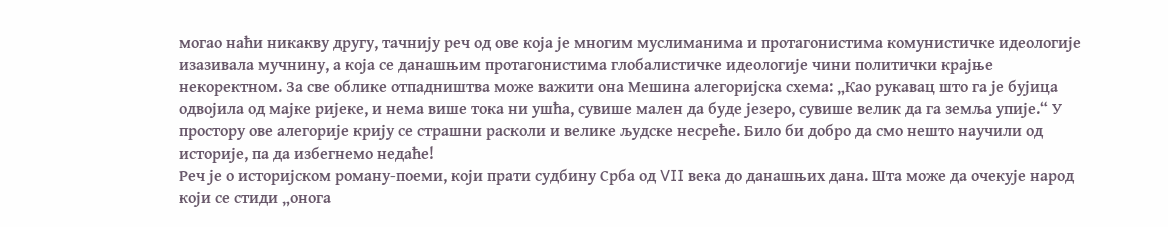могао наћи никакву другу, тачнију реч од ове која је многим муслиманима и протагонистима комунистичке идеологије изазивала мучнину, а која се данашњим протагонистима глобалистичке идеологије чини политички крајње некоректном. За све облике отпадништва може важити она Мешина алегоријска схема: „Као рукавац што га је бујица одвојила од мајке ријеке, и нема више тока ни ушћа, сувише мален да буде језеро, сувише велик да га земља упије.“ У простору ове алегорије крију се страшни расколи и велике људске несреће. Било би добро да смо нешто научили од историје, па да избегнемо недаће!
Реч је о историјском роману-поеми, који прати судбину Срба од VII века до данашњих дана. Шта може да очекује народ који се стиди „онога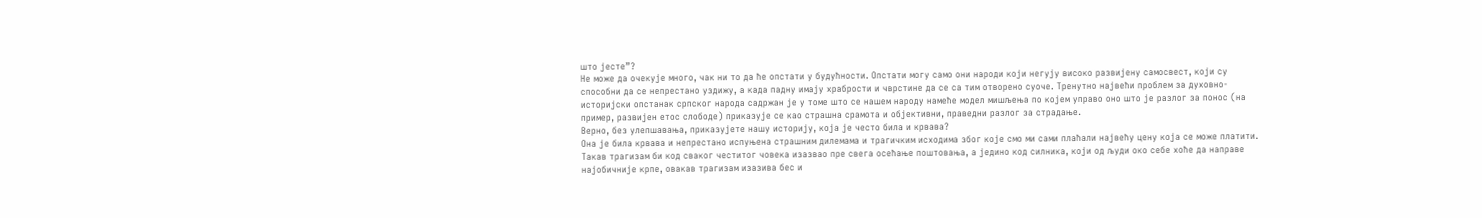што јесте”?
Не може да очекује много, чак ни то да ће опстати у будућности. Опстати могу само они народи који негују високо развијену самосвест, који су способни да се непрестано уздижу, а када падну имају храбрости и чврстине да се са тим отворено суоче. Тренутно највећи проблем за духовно-историјски опстанак српског народа садржан је у томе што се нашем народу намеће модел мишљења по којем управо оно што је разлог за понос (на пример, развијен етос слободе) приказује се као страшна срамота и објективни, праведни разлог за страдање.
Верно, без улепшавања, приказујете нашу историју, која је често била и крвава?
Она је била крвава и непрестано испуњена страшним дилемама и трагичким исходима због које смо ми сами плаћали највећу цену која се може платити. Такав трагизам би код сваког честитог човека изазвао пре свега осећање поштовања, а једино код силника, који од људи око себе хоће да направе најобичније крпе, овакав трагизам изазива бес и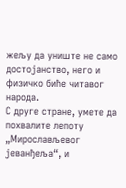жељу да униште не само достојанство, него и физичко биће читавог народа.
С друге стране, умете да похвалите лепоту „Мирослављевог јеванђеља“, и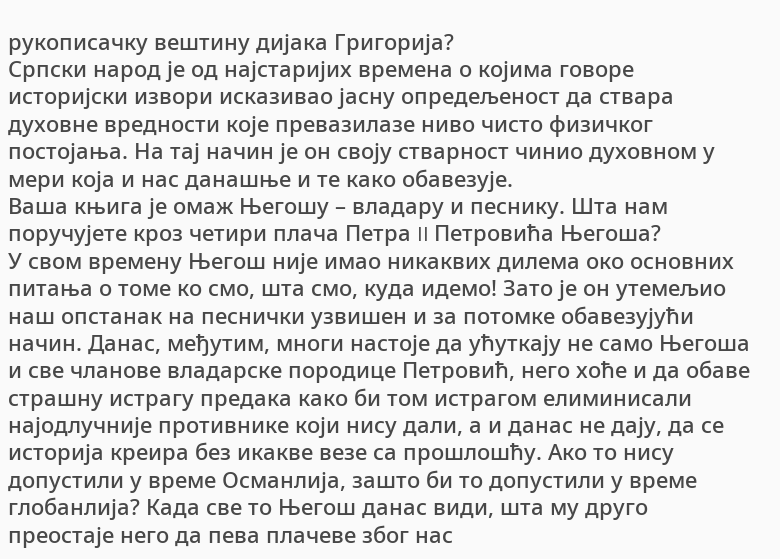рукописачку вештину дијака Григорија?
Српски народ је од најстаријих времена о којима говоре историјски извори исказивао јасну опредељеност да ствара духовне вредности које превазилазе ниво чисто физичког постојања. На тај начин је он своју стварност чинио духовном у мери која и нас данашње и те како обавезује.
Ваша књига је омаж Његошу – владару и песнику. Шта нам поручујете кроз четири плача Петра II Петровића Његоша?
У свом времену Његош није имао никаквих дилема око основних питања о томе ко смо, шта смо, куда идемо! Зато је он утемељио наш опстанак на песнички узвишен и за потомке обавезујући начин. Данас, међутим, многи настоје да ућуткају не само Његоша и све чланове владарске породице Петровић, него хоће и да обаве страшну истрагу предака како би том истрагом елиминисали најодлучније противнике који нису дали, а и данас не дају, да се историја креира без икакве везе са прошлошћу. Ако то нису допустили у време Османлија, зашто би то допустили у време глобанлија? Када све то Његош данас види, шта му друго преостаје него да пева плачеве због нас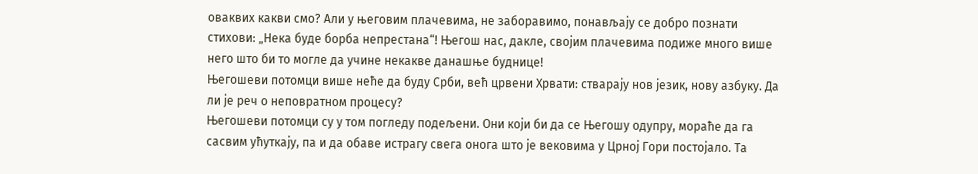оваквих какви смо? Али у његовим плачевима, не заборавимо, понављају се добро познати стихови: „Нека буде борба непрестана“! Његош нас, дакле, својим плачевима подиже много више него што би то могле да учине некакве данашње буднице!
Његошеви потомци више неће да буду Срби, већ црвени Хрвати: стварају нов језик, нову азбуку. Да ли је реч о неповратном процесу?
Његошеви потомци су у том погледу подељени. Они који би да се Његошу одупру, мораће да га сасвим ућуткају, па и да обаве истрагу свега онога што је вековима у Црној Гори постојало. Та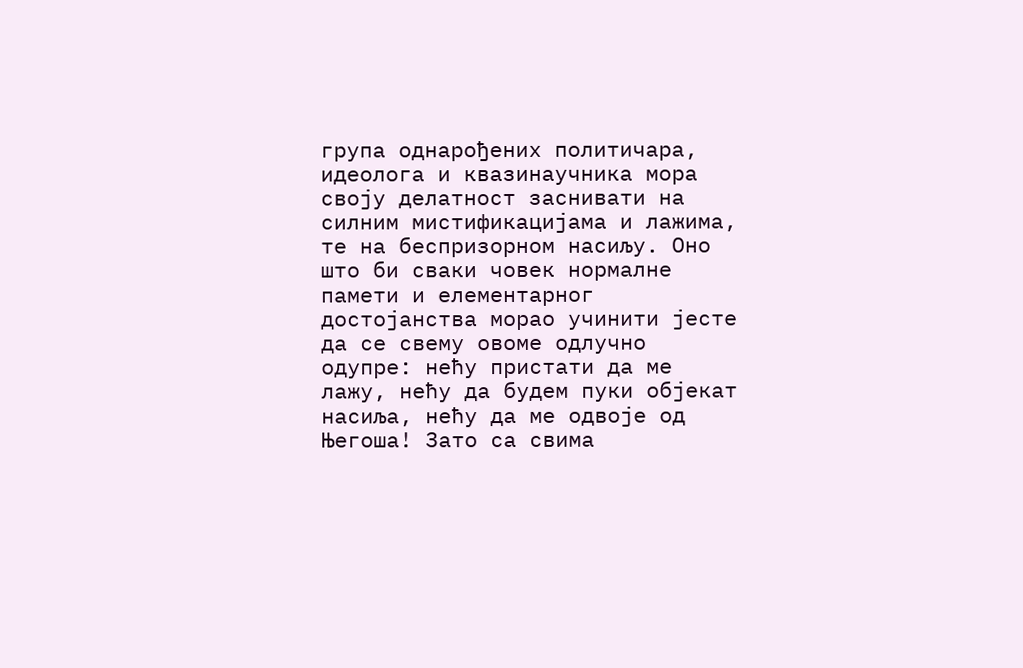група однарођених политичара, идеолога и квазинаучника мора своју делатност заснивати на силним мистификацијама и лажима, те на беспризорном насиљу. Оно што би сваки човек нормалне памети и елементарног достојанства морао учинити јесте да се свему овоме одлучно одупре: нећу пристати да ме лажу, нећу да будем пуки објекат насиља, нећу да ме одвоје од Његоша! Зато са свима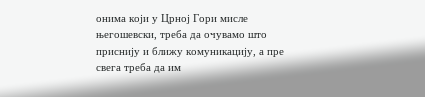онима који у Црној Гори мисле његошевски, треба да очувамо што приснију и ближу комуникацију, а пре свега треба да им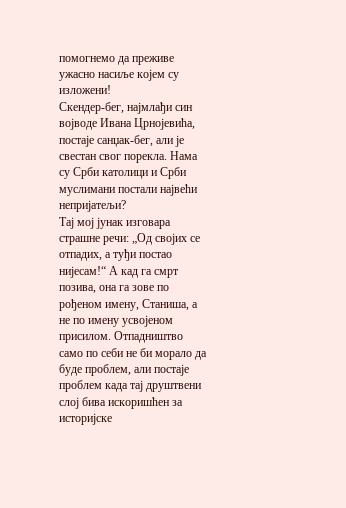помогнемо да преживе ужасно насиље којем су изложени!
Скендер-бег, најмлађи син војводе Ивана Црнојевића, постаје санџак-бег, али је свестан свог порекла. Нама су Срби католици и Срби муслимани постали највећи непријатељи?
Тај мој јунак изговара страшне речи: „Од својих се отпадих, а туђи постао нијесам!“ А кад га смрт позива, она га зове по рођеном имену, Станиша, а не по имену усвојеном присилом. Отпадништво само по себи не би морало да буде проблем, али постаје проблем када тај друштвени слој бива искоришћен за историјске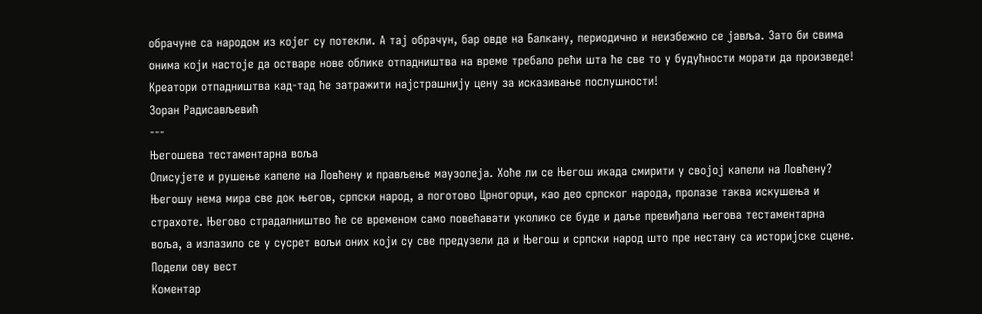обрачуне са народом из којег су потекли. А тај обрачун, бар овде на Балкану, периодично и неизбежно се јавља. Зато би свима онима који настоје да остваре нове облике отпадништва на време требало рећи шта ће све то у будућности морати да произведе! Креатори отпадништва кад-тад ће затражити најстрашнију цену за исказивање послушности!
Зоран Радисављевић
---
Његошева тестаментарна воља
Описујете и рушење капеле на Ловћену и прављење маузолеја. Хоће ли се Његош икада смирити у својој капели на Ловћену?
Његошу нема мира све док његов, српски народ, а поготово Црногорци, као део српског народа, пролазе таква искушења и страхоте. Његово страдалништво ће се временом само повећавати уколико се буде и даље превиђала његова тестаментарна воља, а излазило се у сусрет вољи оних који су све предузели да и Његош и српски народ што пре нестану са историјске сцене.
Подели ову вест
Комeнтар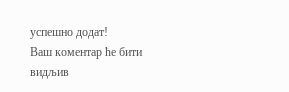успeшно додат!
Ваш комeнтар ћe бити видљив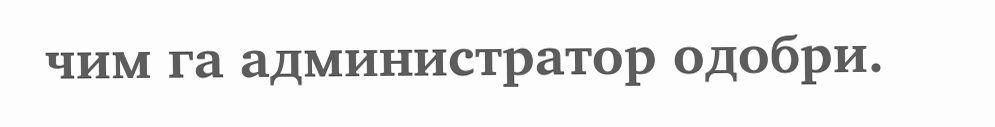чим га администратор одобри.